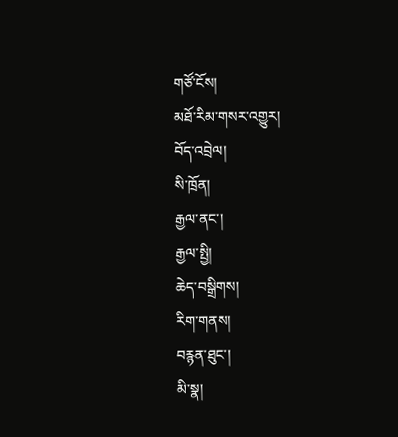གཙོ་ངོས།
མཐོ་རིམ་གསར་འགྱུར།
བོད་འབྲེལ།
སི་ཁྲོན།
རྒྱལ་ནང་།
རྒྱལ་སྤྱི།
ཆེད་བསྒྲིགས།
རིག་གནས།
བརྙན་ཐུང་།
མི་སྣ།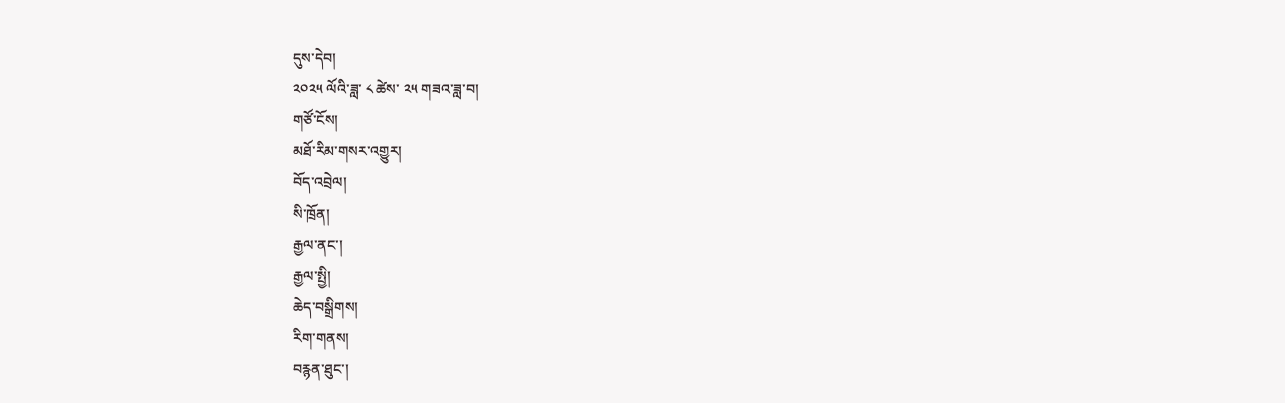དུས་དེབ།
༢༠༢༥ ལོའི་ཟླ་ ༨ ཚེས་ ༢༥ གཟའ་ཟླ་བ།
གཙོ་ངོས།
མཐོ་རིམ་གསར་འགྱུར།
བོད་འབྲེལ།
སི་ཁྲོན།
རྒྱལ་ནང་།
རྒྱལ་སྤྱི།
ཆེད་བསྒྲིགས།
རིག་གནས།
བརྙན་ཐུང་།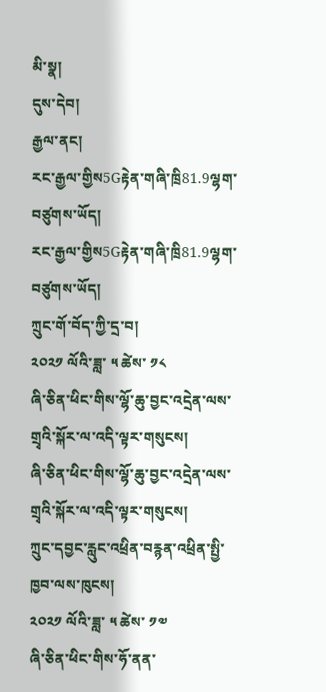མི་སྣ།
དུས་དེབ།
རྒྱལ་ནང།
རང་རྒྱལ་གྱིས5Gརྟེན་གཞི་ཁྲི81.9ལྷག་བཙུགས་ཡོད།
རང་རྒྱལ་གྱིས5Gརྟེན་གཞི་ཁྲི81.9ལྷག་བཙུགས་ཡོད།
ཀྲུང་གོ་བོད་ཀྱི་དྲ་བ།
༢༠༢༡ ལོའི་ཟླ་ ༥ ཚེས་ ༡༨
ཞི་ཅིན་ཕིང་གིས་ལྷོ་ཆུ་བྱང་འདྲེན་ལས་གྲྭའི་སྐོར་ལ་འདི་ལྟར་གསུངས།
ཞི་ཅིན་ཕིང་གིས་ལྷོ་ཆུ་བྱང་འདྲེན་ལས་གྲྭའི་སྐོར་ལ་འདི་ལྟར་གསུངས།
ཀྲུང་དབྱང་རླུང་འཕྲིན་བརྙན་འཕྲིན་སྤྱི་ཁྱབ་ལས་ཁུངས།
༢༠༢༡ ལོའི་ཟླ་ ༥ ཚེས་ ༡༧
ཞི་ཅིན་ཕིང་གིས་ཧོ་ནན་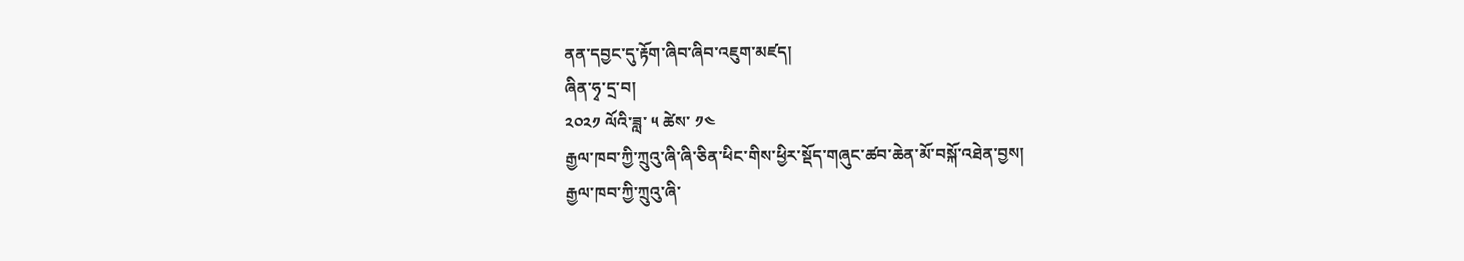ནན་དབྱང་དུ་རྟོག་ཞིབ་ཞིབ་འཇུག་མཛད།
ཞིན་ཧྭ་དྲ་བ།
༢༠༢༡ ལོའི་ཟླ་ ༥ ཚེས་ ༡༤
རྒྱལ་ཁབ་ཀྱི་ཀྲུའུ་ཞི་ཞི་ཅིན་ཕིང་གིས་ཕྱིར་སྡོད་གཞུང་ཚབ་ཆེན་མོ་བསྐོ་འཐེན་བྱས།
རྒྱལ་ཁབ་ཀྱི་ཀྲུའུ་ཞི་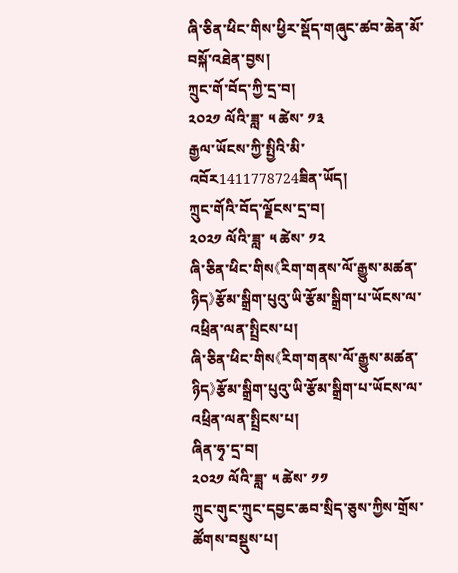ཞི་ཅིན་ཕིང་གིས་ཕྱིར་སྡོད་གཞུང་ཚབ་ཆེན་མོ་བསྐོ་འཐེན་བྱས།
ཀྲུང་གོ་བོད་ཀྱི་དྲ་བ།
༢༠༢༡ ལོའི་ཟླ་ ༥ ཚེས་ ༡༣
རྒྱལ་ཡོངས་ཀྱི་སྤྱིའི་མི་འབོར1411778724ཟིན་ཡོད།
ཀྲུང་གོའི་བོད་ལྗོངས་དྲ་བ།
༢༠༢༡ ལོའི་ཟླ་ ༥ ཚེས་ ༡༢
ཞི་ཅིན་ཕིང་གིས《རིག་གནས་ལོ་རྒྱུས་མཚན་ཉིད》རྩོམ་སྒྲིག་པུའུ་ཡི་རྩོམ་སྒྲིག་པ་ཡོངས་ལ་འཕྲིན་ལན་སྤྲིངས་པ།
ཞི་ཅིན་ཕིང་གིས《རིག་གནས་ལོ་རྒྱུས་མཚན་ཉིད》རྩོམ་སྒྲིག་པུའུ་ཡི་རྩོམ་སྒྲིག་པ་ཡོངས་ལ་འཕྲིན་ལན་སྤྲིངས་པ།
ཞིན་ཧྭ་དྲ་བ།
༢༠༢༡ ལོའི་ཟླ་ ༥ ཚེས་ ༡༡
ཀྲུང་གུང་ཀྲུང་དབྱང་ཆབ་སྲིད་ཅུས་ཀྱིས་གྲོས་ཚོགས་བསྡུས་པ།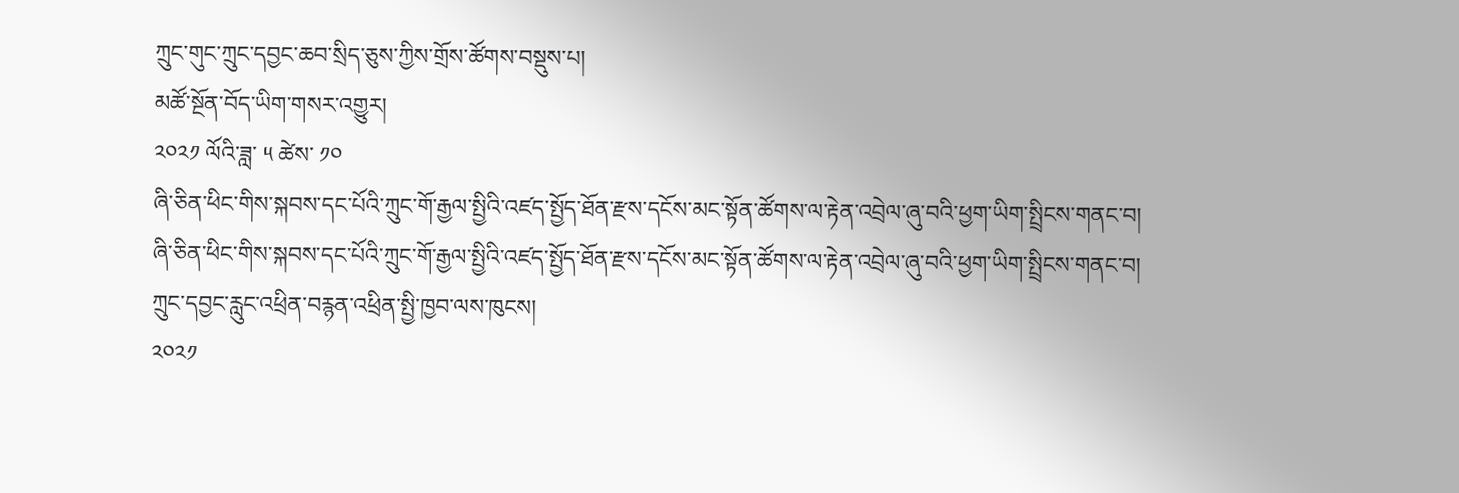ཀྲུང་གུང་ཀྲུང་དབྱང་ཆབ་སྲིད་ཅུས་ཀྱིས་གྲོས་ཚོགས་བསྡུས་པ།
མཚོ་སྔོན་བོད་ཡིག་གསར་འགྱུར།
༢༠༢༡ ལོའི་ཟླ་ ༥ ཚེས་ ༡༠
ཞི་ཅིན་ཕིང་གིས་སྐབས་དང་པོའི་ཀྲུང་གོ་རྒྱལ་སྤྱིའི་འཛད་སྤྱོད་ཐོན་རྫས་དངོས་མང་སྟོན་ཚོགས་ལ་རྟེན་འབྲེལ་ཞུ་བའི་ཕྱག་ཡིག་སྤྲིངས་གནང་བ།
ཞི་ཅིན་ཕིང་གིས་སྐབས་དང་པོའི་ཀྲུང་གོ་རྒྱལ་སྤྱིའི་འཛད་སྤྱོད་ཐོན་རྫས་དངོས་མང་སྟོན་ཚོགས་ལ་རྟེན་འབྲེལ་ཞུ་བའི་ཕྱག་ཡིག་སྤྲིངས་གནང་བ།
ཀྲུང་དབྱང་རླུང་འཕྲིན་བརྙན་འཕྲིན་སྤྱི་ཁྱབ་ལས་ཁུངས།
༢༠༢༡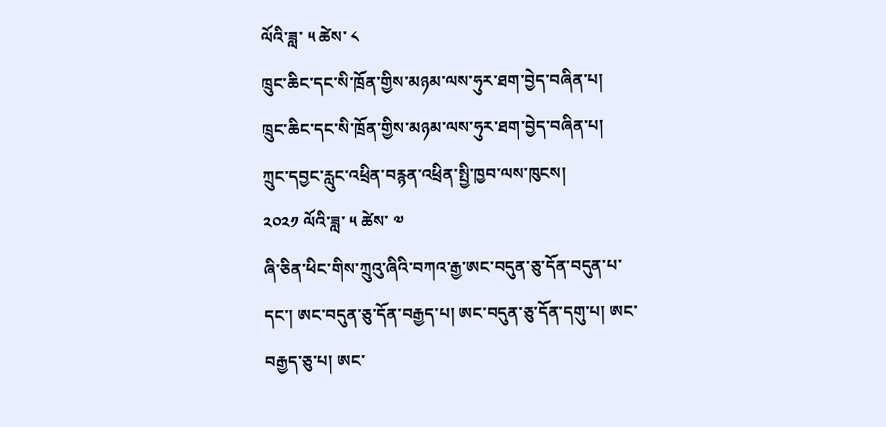ལོའི་ཟླ་ ༥ ཚེས་ ༨
ཁྲུང་ཆིང་དང་སི་ཁྲོན་གྱིས་མཉམ་ལས་ཧུར་ཐག་བྱེད་བཞིན་པ།
ཁྲུང་ཆིང་དང་སི་ཁྲོན་གྱིས་མཉམ་ལས་ཧུར་ཐག་བྱེད་བཞིན་པ།
ཀྲུང་དབྱང་རླུང་འཕྲིན་བརྙན་འཕྲིན་སྤྱི་ཁྱབ་ལས་ཁུངས།
༢༠༢༡ ལོའི་ཟླ་ ༥ ཚེས་ ༧
ཞི་ཅིན་ཕིང་གིས་ཀྲུའུ་ཞིའི་བཀའ་རྒྱ་ཨང་བདུན་ཅུ་དོན་བདུན་པ་དང་། ཨང་བདུན་ཅུ་དོན་བརྒྱད་པ། ཨང་བདུན་ཅུ་དོན་དགུ་པ། ཨང་བརྒྱད་ཅུ་པ། ཨང་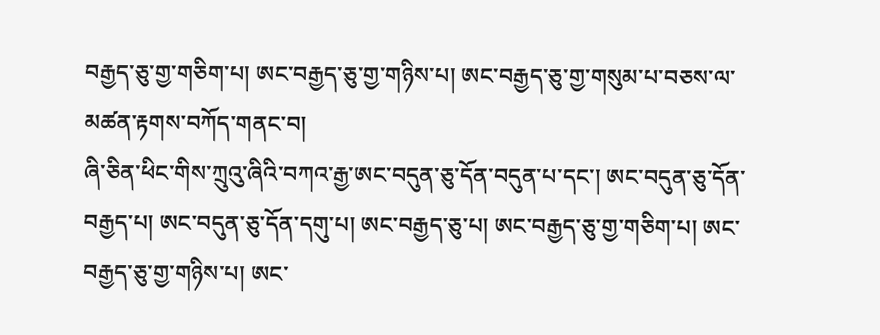བརྒྱད་ཅུ་གྱ་གཅིག་པ། ཨང་བརྒྱད་ཅུ་གྱ་གཉིས་པ། ཨང་བརྒྱད་ཅུ་གྱ་གསུམ་པ་བཅས་ལ་མཚན་རྟགས་བཀོད་གནང་བ།
ཞི་ཅིན་ཕིང་གིས་ཀྲུའུ་ཞིའི་བཀའ་རྒྱ་ཨང་བདུན་ཅུ་དོན་བདུན་པ་དང་། ཨང་བདུན་ཅུ་དོན་བརྒྱད་པ། ཨང་བདུན་ཅུ་དོན་དགུ་པ། ཨང་བརྒྱད་ཅུ་པ། ཨང་བརྒྱད་ཅུ་གྱ་གཅིག་པ། ཨང་བརྒྱད་ཅུ་གྱ་གཉིས་པ། ཨང་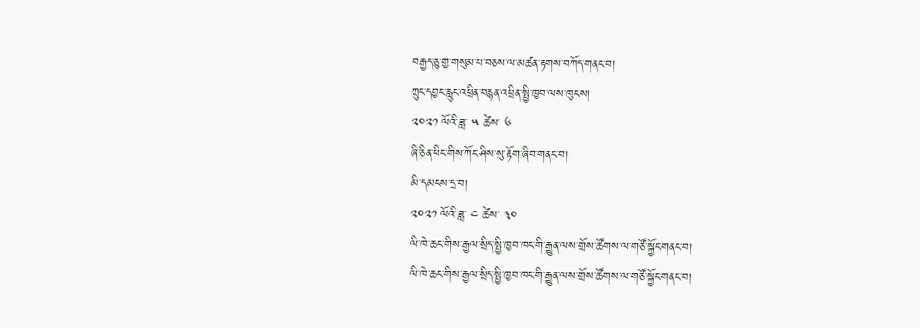བརྒྱད་ཅུ་གྱ་གསུམ་པ་བཅས་ལ་མཚན་རྟགས་བཀོད་གནང་བ།
ཀྲུང་དབྱང་རླུང་འཕྲིན་བརྙན་འཕྲིན་སྤྱི་ཁྱབ་ལས་ཁུངས།
༢༠༢༡ ལོའི་ཟླ་ ༥ ཚེས་ ༦
ཞི་ཅིན་ཕིང་གིས་ཀོང་ཤིས་སུ་རྟོག་ཞིབ་གནང་བ།
མི་དམངས་དྲ་བ།
༢༠༢༡ ལོའི་ཟླ་ ༤ ཚེས་ ༣༠
ལི་ཁེ་ཆང་གིས་རྒྱལ་སྲིད་སྤྱི་ཁྱབ་ཁང་གི་རྒྱུན་ལས་གྲོས་ཚོགས་ལ་གཙོ་སྐྱོང་གནང་བ།
ལི་ཁེ་ཆང་གིས་རྒྱལ་སྲིད་སྤྱི་ཁྱབ་ཁང་གི་རྒྱུན་ལས་གྲོས་ཚོགས་ལ་གཙོ་སྐྱོང་གནང་བ།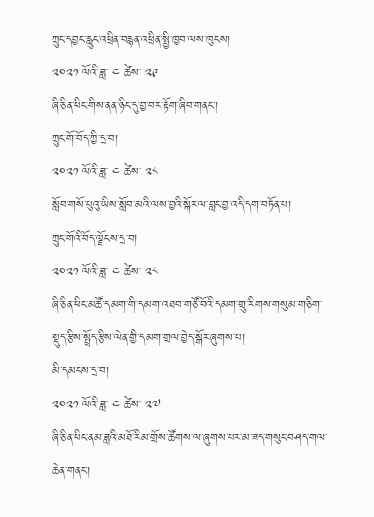ཀྲུང་དབྱང་རླུང་འཕྲིན་བརྙན་འཕྲིན་སྤྱི་ཁྱབ་ལས་ཁུངས།
༢༠༢༡ ལོའི་ཟླ་ ༤ ཚེས་ ༢༩
ཞི་ཅིན་ཕིང་གིས་ནན་ཉིང་དུ་བྱ་བར་རྟོག་ཞིབ་གནང་།
ཀྲུང་གོ་བོད་ཀྱི་དྲ་བ།
༢༠༢༡ ལོའི་ཟླ་ ༤ ཚེས་ ༢༨
སློབ་གསོ་པུའུ་ཡིས་སློབ་མའི་ལས་བྱའི་སྐོར་ལ་བླང་བྱ་འདི་དག་བཏོན་པ།
ཀྲུང་གོའི་བོད་ལྗོངས་དྲ་བ།
༢༠༢༡ ལོའི་ཟླ་ ༤ ཚེས་ ༢༨
ཞི་ཅིན་ཕིང་མཚོ་དམག་གི་དམག་འཐབ་གཙོ་བོའི་དམག་གྲུ་རིགས་གསུམ་གཅིག་སྡུད་རྩིས་སྤྲོད་རྩིས་ལེན་གྱི་དམག་གྲལ་བྱེད་སྒོར་ཞུགས་པ།
མི་དམངས་དྲ་བ།
༢༠༢༡ ལོའི་ཟླ་ ༤ ཚེས་ ༢༧
ཞི་ཅིན་ཕིང་ནམ་ཟླའི་མཐོ་རིམ་གྲོས་ཚོགས་ལ་ཞུགས་པར་མ་ཟད་གསུང་བཤད་གལ་ཆེན་གནང་།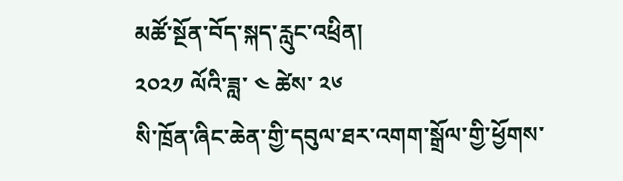མཚོ་སྔོན་བོད་སྐད་རླུང་འཕྲིན།
༢༠༢༡ ལོའི་ཟླ་ ༤ ཚེས་ ༢༦
སི་ཁྲོན་ཞིང་ཆེན་གྱི་དབུལ་ཐར་འགག་སྒྲོལ་གྱི་ཕྱོགས་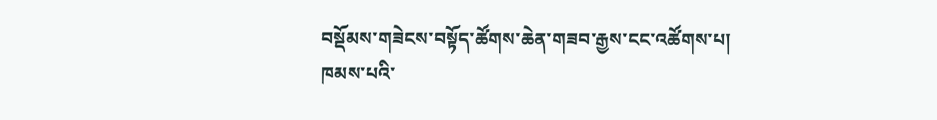བསྡོམས་གཟེངས་བསྟོད་ཚོགས་ཆེན་གཟབ་རྒྱས་ངང་འཚོགས་པ།
ཁམས་པའི་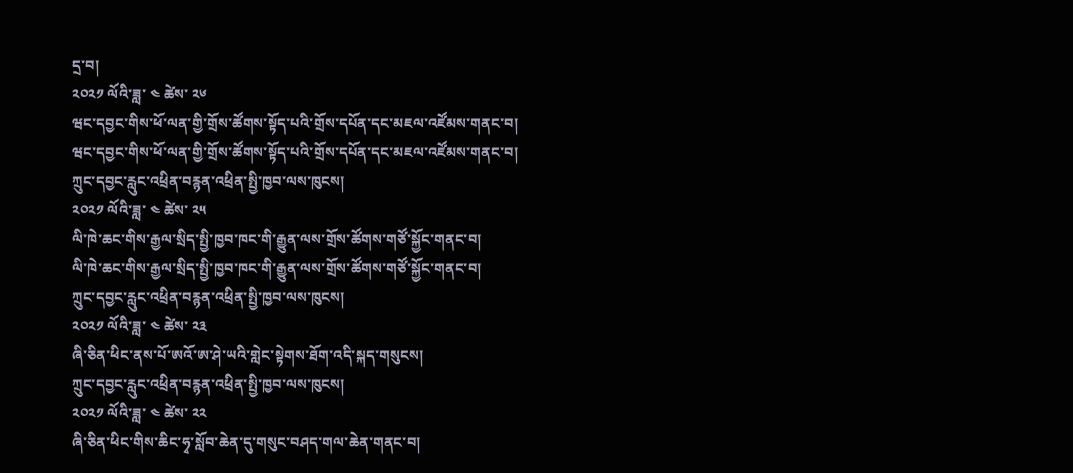དྲ་བ།
༢༠༢༡ ལོའི་ཟླ་ ༤ ཚེས་ ༢༦
ཝང་དབྱང་གིས་ཕོ་ལན་གྱི་གྲོས་ཚོགས་སྟོད་པའི་གྲོས་དཔོན་དང་མཇལ་འཛོམས་གནང་བ།
ཝང་དབྱང་གིས་ཕོ་ལན་གྱི་གྲོས་ཚོགས་སྟོད་པའི་གྲོས་དཔོན་དང་མཇལ་འཛོམས་གནང་བ།
ཀྲུང་དབྱང་རླུང་འཕྲིན་བརྙན་འཕྲིན་སྤྱི་ཁྱབ་ལས་ཁུངས།
༢༠༢༡ ལོའི་ཟླ་ ༤ ཚེས་ ༢༥
ལི་ཁེ་ཆང་གིས་རྒྱལ་སྲིད་སྤྱི་ཁྱབ་ཁང་གི་རྒྱུན་ལས་གྲོས་ཚོགས་གཙོ་སྐྱོང་གནང་བ།
ལི་ཁེ་ཆང་གིས་རྒྱལ་སྲིད་སྤྱི་ཁྱབ་ཁང་གི་རྒྱུན་ལས་གྲོས་ཚོགས་གཙོ་སྐྱོང་གནང་བ།
ཀྲུང་དབྱང་རླུང་འཕྲིན་བརྙན་འཕྲིན་སྤྱི་ཁྱབ་ལས་ཁུངས།
༢༠༢༡ ལོའི་ཟླ་ ༤ ཚེས་ ༢༣
ཞི་ཅིན་ཕིང་ནས་པོ་ཨའོ་ཨ་ཤེ་ཡའི་གླེང་སྟེགས་ཐོག་འདི་སྐད་གསུངས།
ཀྲུང་དབྱང་རླུང་འཕྲིན་བརྙན་འཕྲིན་སྤྱི་ཁྱབ་ལས་ཁུངས།
༢༠༢༡ ལོའི་ཟླ་ ༤ ཚེས་ ༢༢
ཞི་ཅིན་ཕིང་གིས་ཆིང་ཧྭ་སློབ་ཆེན་དུ་གསུང་བཤད་གལ་ཆེན་གནང་བ།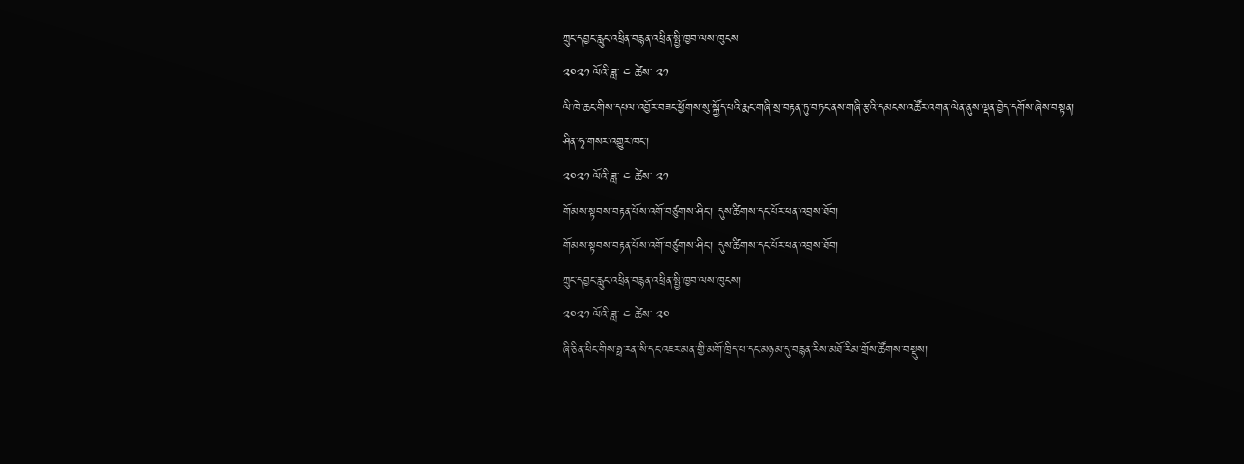ཀྲུང་དབྱང་རླུང་འཕྲིན་བརྙན་འཕྲིན་སྤྱི་ཁྱབ་ལས་ཁུངས
༢༠༢༡ ལོའི་ཟླ་ ༤ ཚེས་ ༢༡
ལི་ཁེ་ཆང་གིས་དཔལ་འབྱོར་བཟང་ཕྱོགས་སུ་སྐྱོད་པའི་རྨང་གཞི་སྲ་བརྟན་ཏུ་བཏང་ནས་གཞི་རྩའི་དམངས་འཚོར་འགན་ལེན་ནུས་ལྡན་བྱེད་དགོས་ཞེས་བསྟན།
ཤིན་ཧྭ་གསར་འགྱུར་ཁང་།
༢༠༢༡ ལོའི་ཟླ་ ༤ ཚེས་ ༢༡
གོམས་སྟབས་བརྟན་པོས་འགོ་བཙུགས་ཤིང་། དུས་ཚིགས་དང་པོར་ཕན་འབྲས་ཐོབ།
གོམས་སྟབས་བརྟན་པོས་འགོ་བཙུགས་ཤིང་། དུས་ཚིགས་དང་པོར་ཕན་འབྲས་ཐོབ།
ཀྲུང་དབྱང་རླུང་འཕྲིན་བརྙན་འཕྲིན་སྤྱི་ཁྱབ་ལས་ཁུངས།
༢༠༢༡ ལོའི་ཟླ་ ༤ ཚེས་ ༢༠
ཞི་ཅིན་ཕིང་གིས་ཧྥ་རན་སི་དང་འཇར་མན་གྱི་མགོ་ཁྲིད་པ་དང་མཉམ་དུ་བརྙན་རིས་མཐོ་རིམ་གྲོས་ཚོགས་བསྡུས།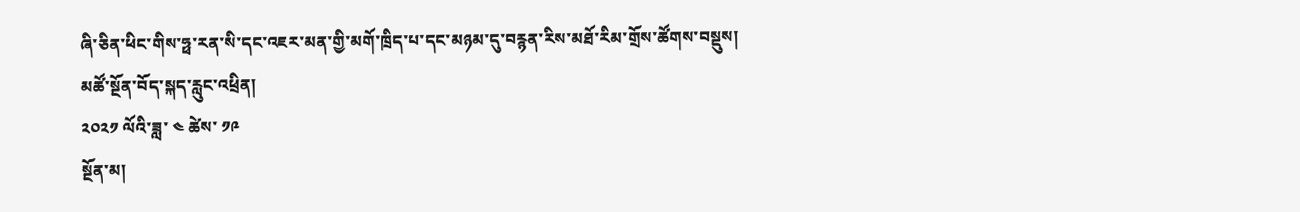ཞི་ཅིན་ཕིང་གིས་ཧྥ་རན་སི་དང་འཇར་མན་གྱི་མགོ་ཁྲིད་པ་དང་མཉམ་དུ་བརྙན་རིས་མཐོ་རིམ་གྲོས་ཚོགས་བསྡུས།
མཚོ་སྔོན་བོད་སྐད་རླུང་འཕྲིན།
༢༠༢༡ ལོའི་ཟླ་ ༤ ཚེས་ ༡༩
སྔོན་མ།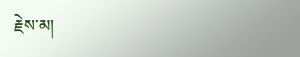རྗེས་མ།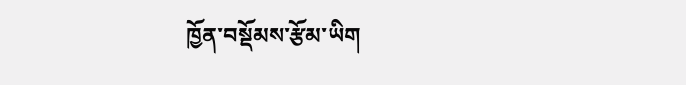ཁྱོན་བསྡོམས་རྩོམ་ཡིག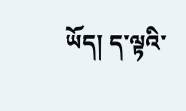ཡོད། ད་ལྟའི་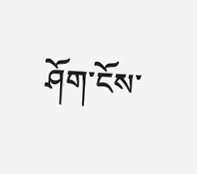ཤོག་ངོས་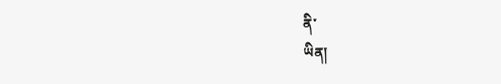ནི་
ཡིན།